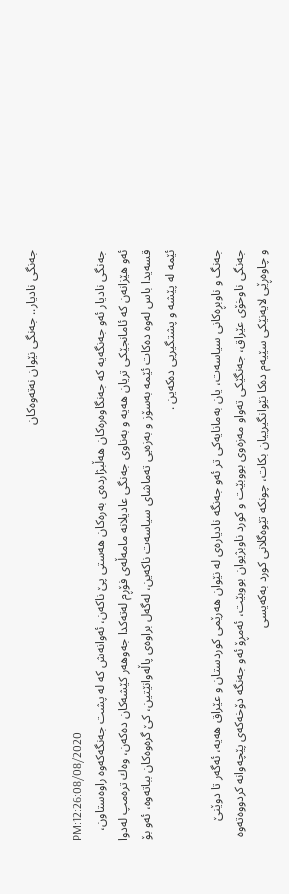جه‌نگى نادیار.. جه‌نگى نێوان نه‌ته‌وه‌كان

PM:12:26:08/08/2020
جه‌نگى نادیار ئه‌و جه‌نگه‌یه‌ كه‌ جه‌نگاوه‌ره‌كان هه‌ڵبژارده‌ى به‌ره‌كان هه‌ستى پێ ناكه‌ن، ئه‌وانه‌ش كه‌ له‌ پشت جه‌نگه‌كه‌وه‌ راوه‌ستاون، ئه‌و هێزانه‌ن كه‌ ئامانجێكى تریان هه‌یه‌ و به‌ناوى جه‌نگى عادیلانه‌ مامه‌ڵه‌ى فۆڕم له‌ته‌كدا جه‌وهه‌ر كێشه‌كان ده‌كه‌ن، وه‌ك تره‌مپ له‌دوا قسه‌یدا باس له‌وه‌ ده‌كات ئێمه‌ به‌سۆز و به‌زه‌یی ته‌ماشاى سیاسه‌ت ناكه‌ین، له‌گه‌ل براوه‌ى پاڵه‌وانێتین، كێ گره‌وه‌كان بباته‌وه‌، ئه‌و بۆ ئێمه‌ له‌ پێشه‌ و پشتگیریى ده‌كه‌ین .

جه‌نگ و ناوبڕه‌كانى سیاسه‌ت، یان به‌مانایه‌كى تر ئه‌و جه‌نگه‌ نادیاره‌ى له‌ نێوان هه‌رێمى كوردستان و عێراق هه‌یه‌، ئه‌گه‌ر تا دوێنێ جه‌نگى ناوخۆى عێراق، جه‌نگێكى ته‌واو مه‌زه‌وى بووبێت و كورد ناوبژیوان بووبێت، ئه‌مڕۆ ئه‌و جه‌نگه‌ دۆخه‌كه‌ى پێچه‌وانه‌ كردووه‌ته‌وه‌ و چاوه‌ڕێى لایه‌نێكى سێیه‌م ده‌كا نێوانگیرییان بكات، چونكه‌ تێوه‌گلانى كورد به‌كه‌یسى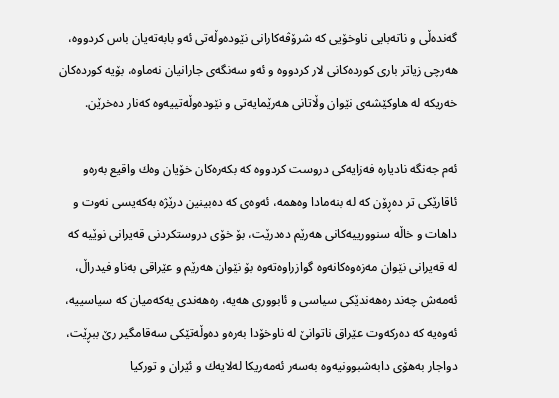گه‌نده‌ڵى و ناته‌بایى ناوخۆیى كه‌ شرۆڤه‌كارانى نێوده‌وڵه‌تى ئه‌و بابه‌ته‌یان باس كردووه‌، هه‌رچى زیاتر بارى كورده‌كانى لار كردووه‌ و ئه‌و سه‌نگه‌ى جارانیان نه‌ماوه‌، بۆیه‌ كورده‌كان خه‌ریكه‌ له‌ هاوكێشه‌ى نێوان وڵاتانى هه‌رێمایه‌تی و نێوده‌وڵه‌تییه‌وه‌ كه‌نار ده‌خرێن.

ئه‌م جه‌نگه‌ نادیاره‌ فه‌زایه‌كى دروست كردووه‌ كه‌ بكه‌ره‌كان خۆیان وه‌ك واقیع به‌ره‌و ئاقارێكى تر ده‌ڕۆن كه‌ له‌ بنه‌مادا وه‌همه‌، ئه‌وه‌ى كه‌ ده‌بینین درێژه‌ به‌كه‌یسى نه‌وت و داهات و خاڵه‌ سنوورییه‌كانى هه‌رێم ده‌درێت، بۆ خۆى دروستكردنى قه‌یرانى نوێیه‌ كه‌ له‌ قه‌یرانى نێوان مه‌زه‌وه‌كانه‌وه‌ گوازراوه‌ته‌وه‌ بۆ نێوان هه‌رێم و عێراقى به‌ناو فیدراڵ، ئه‌مه‌ش چه‌ند ره‌هه‌ندێكى سیاسى و ئابوورى هه‌یه‌، ره‌هه‌ندى یه‌كه‌میان كه‌ سیاسییه‌، ئه‌وه‌یه‌ كه‌ ده‌ركه‌وت عێراق ناتوانێ له‌ ناوخۆدا به‌ره‌و ده‌وڵه‌تێكى سه‌قامگیر رێ ببڕێت، دواجار به‌هۆى دابه‌شبوونیه‌وه‌ به‌سه‌ر ئه‌مه‌ریكا له‌لایه‌ك و ئێران و توركیا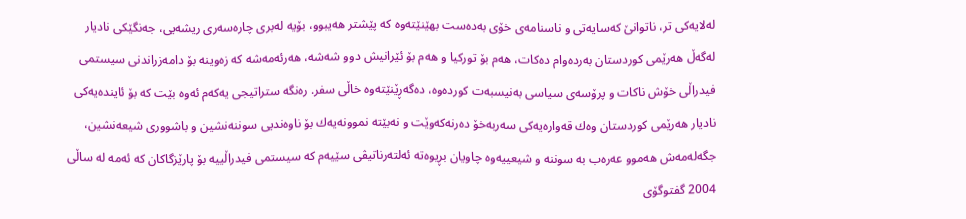له‌لایه‌كى تر، ناتوانێ كه‌سایه‌تى و ناسنامه‌ى خۆى به‌ده‌ست بهێنێته‌وه‌ كه‌ پێشتر هه‌یبوو، بۆیه‌ له‌برى چاره‌سه‌رى ریشه‌یى، جه‌نگێكى نادیار له‌گه‌ڵ هه‌رێمى كوردستان به‌رده‌وام ده‌كات، هه‌م بۆ توركیا و هه‌م بۆ ئێرانیش دوو شه‌شه‌، هه‌رئه‌مه‌شه‌ كه‌ زه‌وینه‌ بۆ دامه‌زراندنى سیستمى فیدراڵى خۆش ناكات و پرۆسه‌ى سیاسى به‌نیسبه‌ت كورده‌وه‌، ده‌گه‌ڕێنێته‌وه‌ خاڵى سفر. ره‌نگه‌ ستراتیجى یه‌كه‌م ئه‌وه‌ بێت كه‌ بۆ ئاینده‌یه‌كى نادیار هه‌رێمى كوردستان وه‌ك قه‌واره‌یه‌كى سه‌ربه‌خۆ ده‌رنه‌كه‌وێت و نه‌بێته‌ نموونه‌یه‌ك بۆ ناوه‌ندیى سوننه‌نشین و باشوورى شیعه‌نشین، جگه‌له‌مه‌ش هه‌موو عه‌ره‌ب به‌ سوننه‌ و شیعییه‌وه‌ چاویان بڕیوه‌ته‌ ئه‌لته‌رناتیڤى سێیه‌م كه‌ سیستمى فیدراڵییه‌ بۆ پارێزگاكان كه‌ ئه‌مه‌ له‌ ساڵى 2004 گفتوگۆى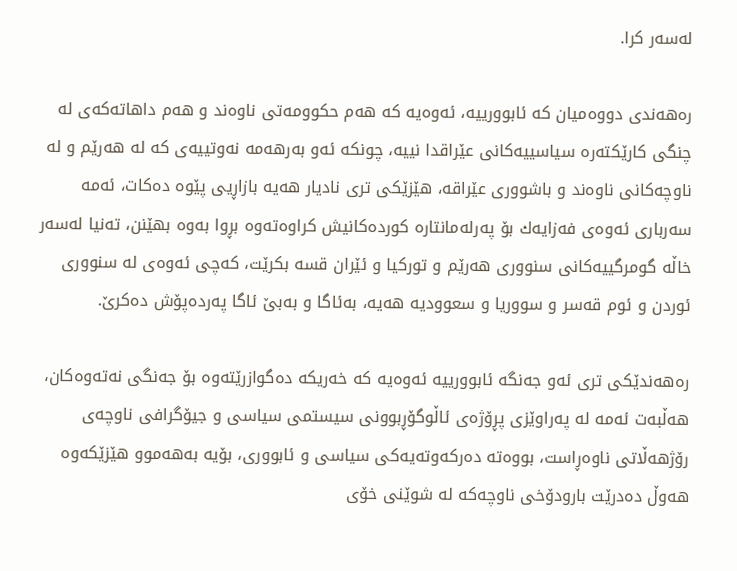له‌سه‌ر كرا.

ره‌هه‌ندى دووه‌میان كه‌ ئابوورییه‌، ئه‌وه‌یه‌ كه‌ هه‌م حكوومه‌تى ناوه‌ند و هه‌م داهاته‌كه‌ى له‌ چنگى كارێكته‌ره‌ سیاسییه‌كانى عێراقدا نییه‌، چونكه‌ ئه‌و به‌رهه‌مه‌ نه‌وتییه‌ى كه‌ له‌ هه‌رێم و له‌ ناوچه‌كانى ناوه‌ند و باشوورى عێراقه‌، هێزێكى ترى نادیار هه‌یه‌ بازاڕیى پێوه‌ ده‌كات، ئه‌مه‌ سه‌ربارى ئه‌وه‌ى فه‌زایه‌ك بۆ په‌رله‌مانتاره‌ كورده‌كانیش كراوه‌ته‌وه‌ بڕوا به‌وه‌ بهێنن، ته‌نیا له‌سه‌ر خاڵه‌ گومرگییه‌كانى سنوورى هه‌رێم و توركیا و ئێران قسه‌ بكرێت، كه‌چى ئه‌وه‌ى له‌ سنوورى ئوردن و ئوم قه‌سر و سووریا و سعوودیه‌ هه‌یه‌، به‌ئاگا و به‌بێ ئاگا په‌رده‌پۆش ده‌كرێ.

ره‌هه‌ندێكى ترى ئه‌و جه‌نگه‌ ئابوورییه‌ ئه‌وه‌یه‌ كه‌ خه‌ریكه‌ ده‌گوازرێته‌وه‌ بۆ جه‌نگى نه‌ته‌وه‌كان، هه‌ڵبه‌ت ئه‌مه‌ له‌ په‌راوێزى پڕۆژه‌ى ئاڵوگۆڕبوونى سیستمى سیاسى و جیۆگرافى ناوچه‌ى رۆژهه‌ڵاتى ناوه‌ڕاست، بووه‌ته‌ ده‌ركه‌وته‌یه‌كى سیاسى و ئابوورى، بۆیه‌ به‌هه‌موو هێزێكه‌وه‌ هه‌وڵ ده‌درێت بارودۆخى ناوچه‌كه‌ له‌ شوێنى خۆى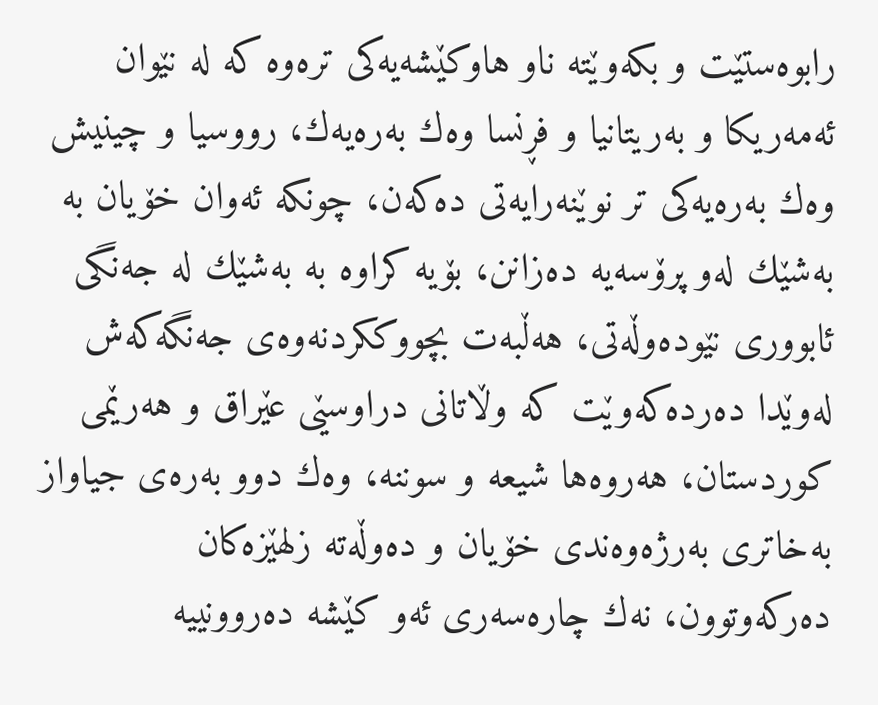رابوه‌ستێت و بكه‌وێته‌ ناو هاوكێشه‌یه‌كى تره‌وه‌ كه‌ له‌ نێوان ئه‌مه‌ریكا و به‌ریتانیا و فڕنسا وه‌ك به‌ره‌یه‌ك، رووسیا و چینیش وه‌ك به‌ره‌یه‌كى تر نوێنه‌رایه‌تى ده‌كه‌ن، چونكه‌ ئه‌وان خۆیان به‌ به‌شێك له‌و پرۆسه‌یه‌ ده‌زانن، بۆیه‌ كراوه‌ به‌ به‌شێك له‌ جه‌نگى ئابوورى نێوده‌وڵه‌تى، هه‌ڵبه‌ت بچووككردنه‌وه‌ى جه‌نگه‌كه‌ش له‌وێدا ده‌رده‌كه‌وێت كه‌ وڵاتانى دراوسێى عێراق و هه‌رێمى كوردستان، هه‌روه‌ها شیعه‌ و سوننه‌، وه‌ك دوو به‌ره‌ى جیاواز به‌خاترى به‌رژه‌وه‌ندى خۆیان و ده‌وڵه‌ته‌ زلهێزه‌كان ده‌ركه‌وتوون، نه‌ك چاره‌سه‌رى ئه‌و كێشه‌ ده‌روونییه‌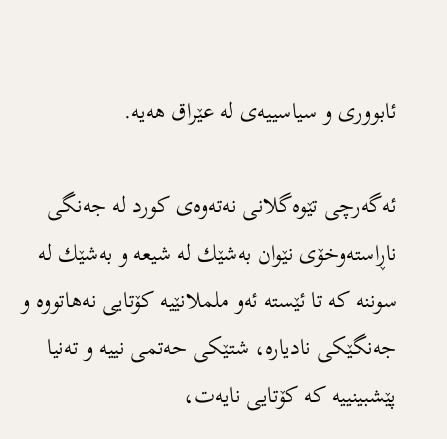ئابوورى و سیاسییه‌ى له‌ عێراق هه‌یه‌.

ئه‌گه‌رچى تێوه‌گلانى نه‌ته‌وه‌ى كورد له‌ جه‌نگى ناڕاسته‌وخۆى نێوان به‌شێك له‌ شیعه‌ و به‌شێك له‌ سوننه‌ كه‌ تا ئێسته‌ ئه‌و ململانێیه‌ كۆتایى نه‌هاتووه‌ و جه‌نگێكى نادیاره‌، شتێكى حه‌تمى نییه‌ و ته‌نیا پێشبینییه‌ كه‌ كۆتایى نایه‌ت،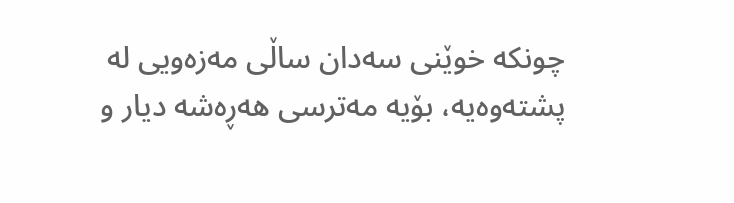چونكه‌ خوێنى سه‌دان ساڵى مه‌زه‌ویى له‌ پشته‌وه‌یه‌، بۆیه‌ مه‌ترسى هه‌ڕه‌شه‌ دیار و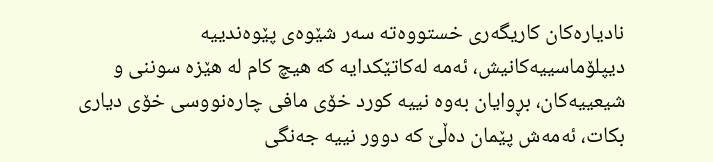نادیاره‌كان كاریگه‌رى خستووه‌ته‌ سه‌ر شێوه‌ى پێوه‌ندییه‌ دیپلۆماسییه‌كانیش، ئه‌مه‌ له‌كاتێكدایه‌ كه‌ هیچ كام له‌ هێزه‌ سوننى و شیعییه‌كان، بڕوایان به‌وه‌ نییه‌ كورد خۆى مافى چاره‌نووسى خۆى دیاری بكات، ئه‌مه‌ش پێمان ده‌ڵێ كه‌ دوور نییه‌ جه‌نگى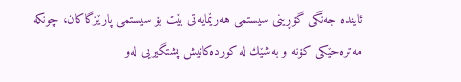ئاینده‌ جه‌نگى گۆڕینى سیستمى هه‌رێمایه‌تى بێت بۆ سیستمى پارێزگاكان، چونكه‌ مه‌تره‌حێكى كۆنه‌ و به‌شێك له‌ كورده‌كانیش پشتگیریى له‌و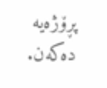پڕۆژه‌یه‌ ده‌كه‌ن.